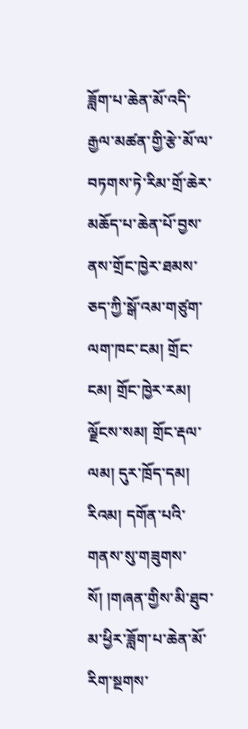ཟློག་པ་ཆེན་མོ་འདི་རྒྱལ་མཚན་གྱི་རྩེ་མོ་ལ་བཏགས་ཏེ་རིམ་གྲོ་ཆེར་མཆོད་པ་ཆེན་པོ་བྱས་ནས་གྲོང་ཁྱེར་ཐམས་ཅད་ཀྱི་སྒོ་འམ་གཙུག་ལག་ཁང་ངམ། གྲོང་ངམ། གྲོང་ཁྱེར་རམ། ལྗོངས་སམ། གྲོང་རྡལ་ལམ། དུར་ཁྲོད་དམ། རིའམ། དགོན་པའི་གནས་སུ་གཟུགས་སོ། །གཞན་གྱིས་མི་ཐུབ་མ་ཕྱིར་ཟློག་པ་ཆེན་མོ་རིག་སྔགས་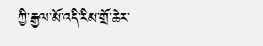ཀྱི་རྒྱལ་མོ་འདི་རིམ་གྲོ་ཆེར་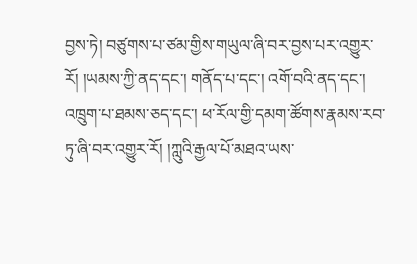བྱས་ཏེ། བཙུགས་པ་ཙམ་གྱིས་གཡུལ་ཞི་བར་བྱས་པར་འགྱུར་རོ། །ཡམས་ཀྱི་ནད་དང་། གནོད་པ་དང་། འགོ་བའི་ནད་དང་། འཁྲུག་པ་ཐམས་ཅད་དང་། ཕ་རོལ་གྱི་དམག་ཚོགས་རྣམས་རབ་ཏུ་ཞི་བར་འགྱུར་རོ། །ཀླུའི་རྒྱལ་པོ་མཐའ་ཡས་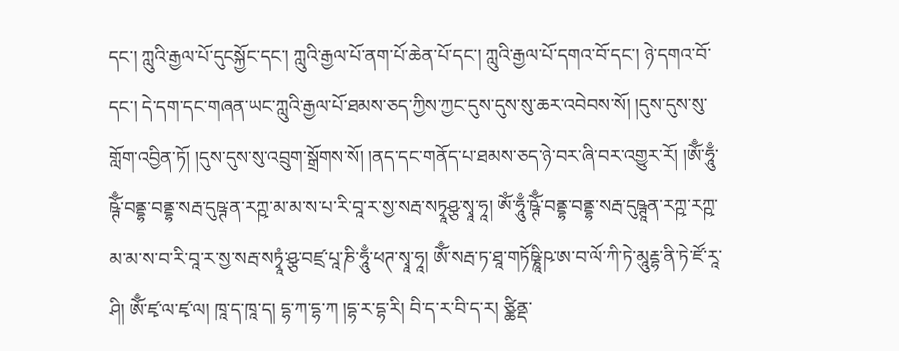དང་། ཀླུའི་རྒྱལ་པོ་དུངསྐྱོང་དང་། ཀླུའི་རྒྱལ་པོ་ནག་པོ་ཆེན་པོ་དང་། ཀླུའི་རྒྱལ་པོ་དགའ་བོ་དང་། ཉེ་དགའ་བོ་དང་། དེ་དག་དང་གཞན་ཡང་ཀླུའི་རྒྱལ་པོ་ཐམས་ཅད་ཀྱིས་ཀྱང་དུས་དུས་སུ་ཆར་འབེབས་སོ། །དུས་དུས་སུ་གློག་འབྱིན་ཏོ། །དུས་དུས་སུ་འབྲུག་སྒྲོགས་སོ། །ནད་དང་གནོད་པ་ཐམས་ཅད་ཉེ་བར་ཞི་བར་འགྱུར་རོ། །ཨོྃ་ཧཱུྃ་ཥྚོྃ་བནྡྷ་བནྡྷ་སརྦ་དུཥྚ་ན་རཀྵ་མ་མ་ས་པ་རི་བཱ་ར་སྱ་སརྦ་སཏྭཱཤྩ་སྭཱ་ཧཱ། ཨོཾ་ཧཱུྃ་ཥྚོྃ་བནྡྷ་བནྡྷ་སརྦ་དུཥྚཱན་རཀྵ་རཀྵ་མ་མ་ས་བ་རི་བཱ་ར་སྱ་སརྦ་སཏྭཱཾ་ཤྩ་བཛྲ་པཱ་ཎི་ཧཱུྃ་ཕཊ་སྭཱ་ཧཱ། ཨོྃ་སརྦ་ཏ་ཐཱ་གཏོཥྞཱི་ཥ་ཨ་བ་ལོ་ཀི་ཏེ་མཱུརྡྷ་ནི་ཏེ་ཛོ་རཱ་ཤི། ཨོྃ་ཛྭ་ལ་ཛྭ་ལ། ཁཱ་ད་ཁཱ་ད། དྷ་ཀ་དྷ་ཀ །དྷ་ར་དྷ་རི། བི་ད་ར་བི་ད་ར། ཙྪིནྡ་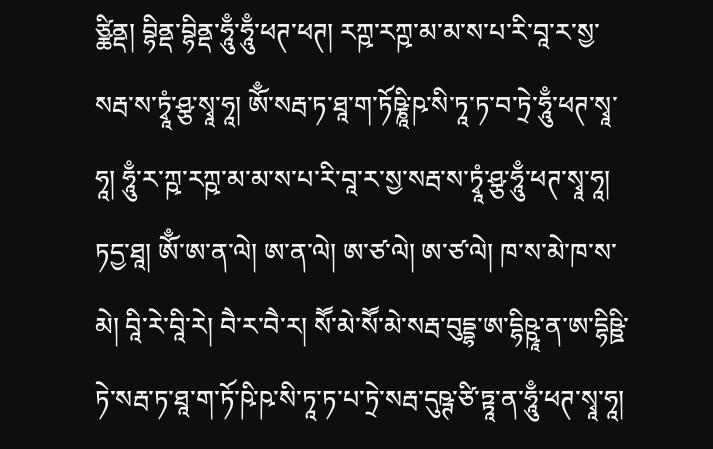ཙྪིནྡ། བྷིནྡ་བྷིནྡ་ཧཱུྃ་ཧཱུྃ་ཕཊ་ཕཊ། རཀྵ་རཀྵ་མ་མ་ས་པ་རི་བཱ་ར་སྱ་སརྦ་ས་ཏྭཱཾ་ཤྩ་སྭཱ་ཧཱ། ཨོྃ་སརྦ་ཏ་ཐཱ་ག་ཏོཥྞཱི་ཥ་སི་ཏཱ་ཏ་བ་ཏྲེ་ཧཱུྃ་ཕཊ་སྭཱ་ཧཱ། ཧཱུྃ་ར་ཀྵ་རཀྵ་མ་མ་ས་པ་རི་བཱ་ར་སྱ་སརྦ་ས་ཏྭཱཾ་ཤྩ་ཧཱུྃ་ཕཊ་སྭཱ་ཧཱ། ཏདྱ་ཐཱ། ཨོྃ་ཨ་ན་ལེ། ཨ་ན་ལེ། ཨ་ཙ་ལེ། ཨ་ཙ་ལེ། ཁ་ས་མེ་ཁ་ས་མེ། བཱི་རེ་བཱི་རེ། བཻ་ར་བཻ་ར། སཽ་མེ་སཽ་མེ་སརྦ་བུདྡྷ་ཨ་དྷིཥྵཱ་ན་ཨ་དྷིཥྛི་ཏེ་སརྦ་ཏ་ཐཱ་ག་ཏོ་ཥི་ཥ་སི་ཏཱ་ཏ་པ་ཏྲེ་སརྦ་དུཥྚ་ཙི་ཏྟཱ་ན་ཧཱུྃ་ཕཊ་སྭཱ་ཧཱ།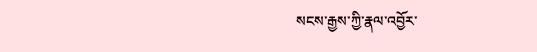སངས་རྒྱས་ཀྱི་རྣལ་འབྱོར་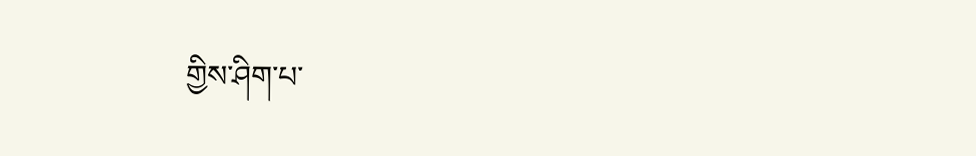གྱིས་ཤིག་པ་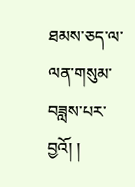ཐམས་ཅད་ལ་ལན་གསུམ་བཟླས་པར་བྱའོ། །